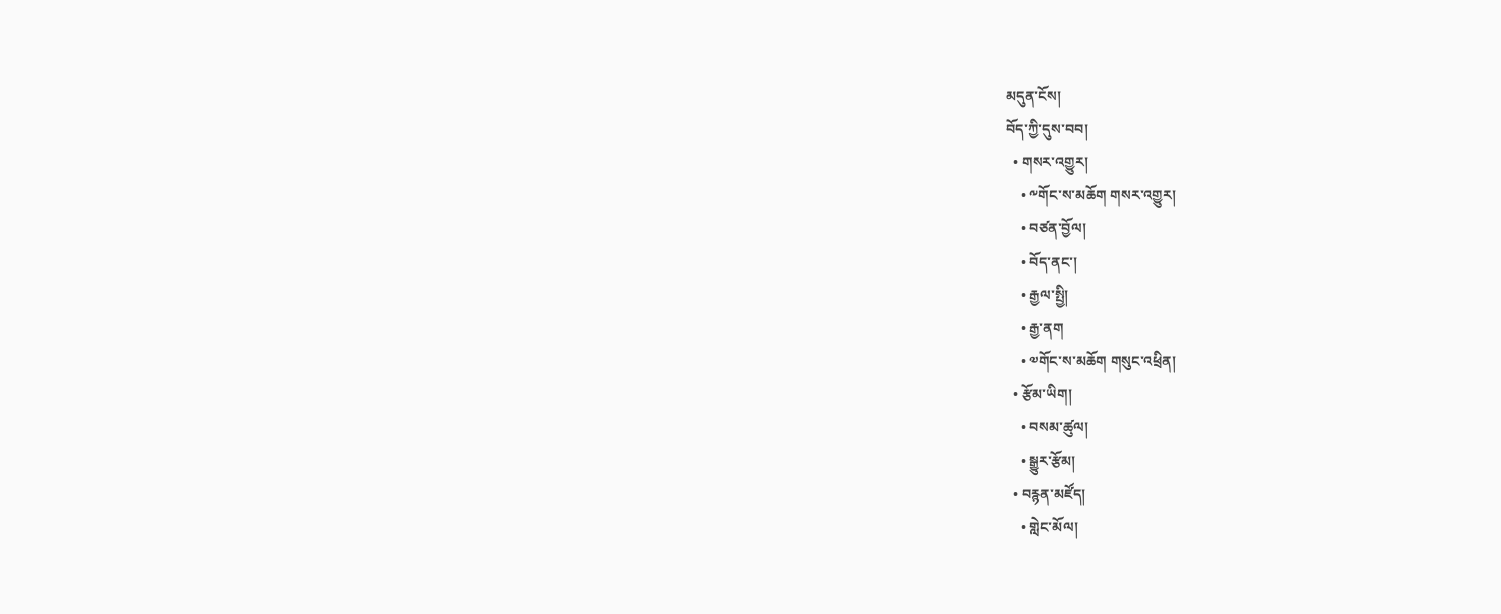མདུན་ངོས།
བོད་ཀྱི་དུས་བབ།
  • གསར་འགྱུར།
    • ༸གོང་ས་མཆོག གསར་འགྱུར།
    • བཙན་བྱོལ།
    • བོད་ནང་།
    • རྒྱལ་སྤྱི།
    • རྒྱ་ནག
    • ༧གོང་ས་མཆོག གསུང་འཕྲིན།
  • རྩོམ་ཡིག།
    • བསམ་ཚུལ།
    • སྒྱུར་རྩོམ།
  • བརྙན་མཛོད།
    • གླེང་མོལ།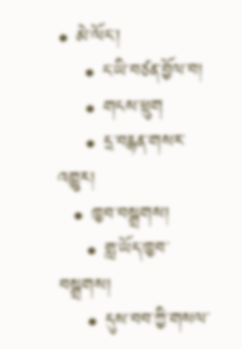• མེ་ལོང་།
    • ང་ཡི་བཙན་བྱོལ་བ།
    • གངས་ཕྲུག
    • དྲ་བརྙན་གསར་འགྱུར།
  • ཁྱབ་བསྒྲགས།
    • གླ་ཡོད་ཁྱབ་བསྒྲགས།
    • དུས་བབ་ཀྱི་གསལ་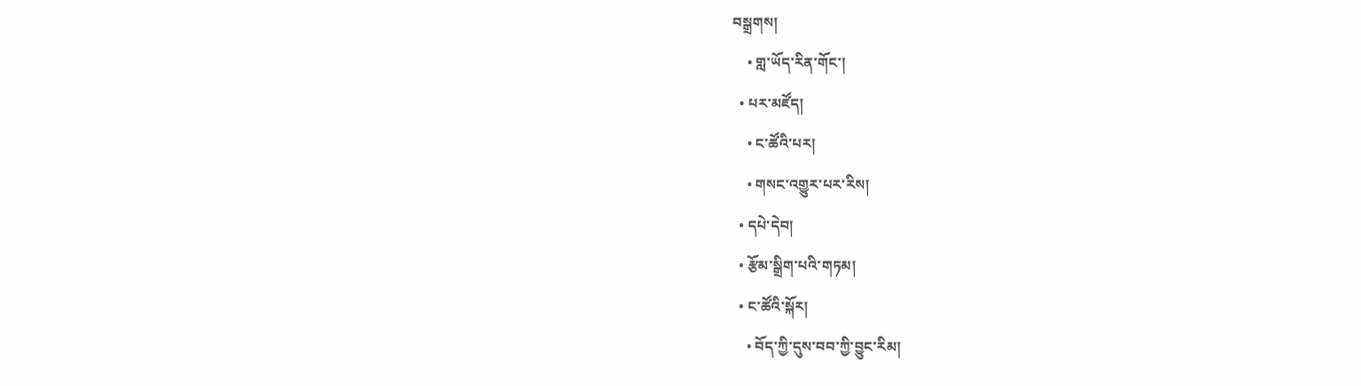བསྒྲགས།
    • གླ་ཡོད་རིན་གོང་།
  • པར་མཛོད།
    • ང་ཚོའི་པར།
    • གསང་འགྱུར་པར་རིས།
  • དཔེ་དེབ།
  • རྩོམ་སྒྲིག་པའི་གཏམ།
  • ང་ཚོའི་སྐོར།
    • བོད་ཀྱི་དུས་བབ་ཀྱི་བྱུང་རིམ།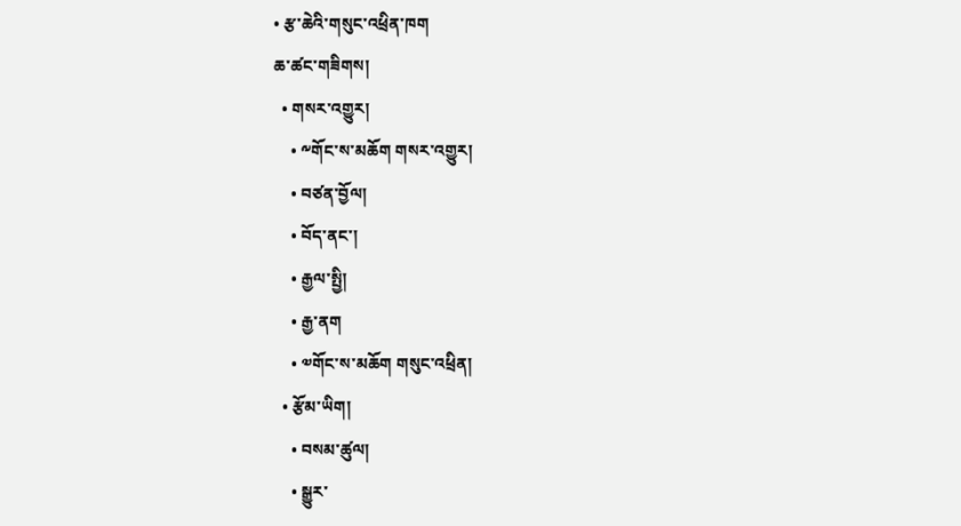• རྩ་ཆེའི་གསུང་འཕྲིན་ཁག
ཆ་ཚང་གཟིགས།
  • གསར་འགྱུར།
    • ༸གོང་ས་མཆོག གསར་འགྱུར།
    • བཙན་བྱོལ།
    • བོད་ནང་།
    • རྒྱལ་སྤྱི།
    • རྒྱ་ནག
    • ༧གོང་ས་མཆོག གསུང་འཕྲིན།
  • རྩོམ་ཡིག།
    • བསམ་ཚུལ།
    • སྒྱུར་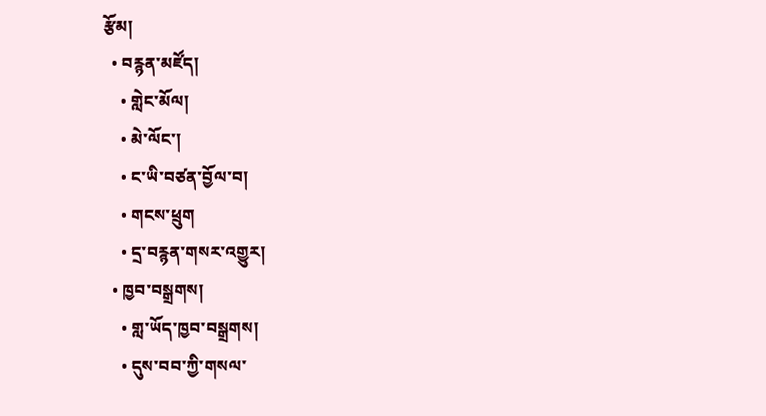རྩོམ།
  • བརྙན་མཛོད།
    • གླེང་མོལ།
    • མེ་ལོང་།
    • ང་ཡི་བཙན་བྱོལ་བ།
    • གངས་ཕྲུག
    • དྲ་བརྙན་གསར་འགྱུར།
  • ཁྱབ་བསྒྲགས།
    • གླ་ཡོད་ཁྱབ་བསྒྲགས།
    • དུས་བབ་ཀྱི་གསལ་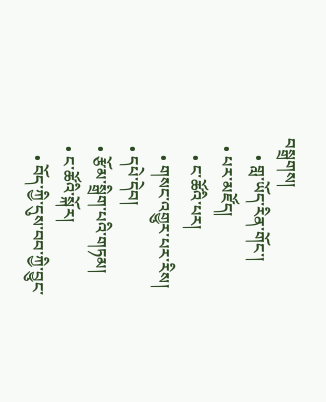བསྒྲགས།
    • གླ་ཡོད་རིན་གོང་།
  • པར་མཛོད།
    • ང་ཚོའི་པར།
    • གསང་འགྱུར་པར་རིས།
  • དཔེ་དེབ།
  • རྩོམ་སྒྲིག་པའི་གཏམ།
  • ང་ཚོའི་སྐོར།
    • བོད་ཀྱི་དུས་བབ་ཀྱི་བྱུང་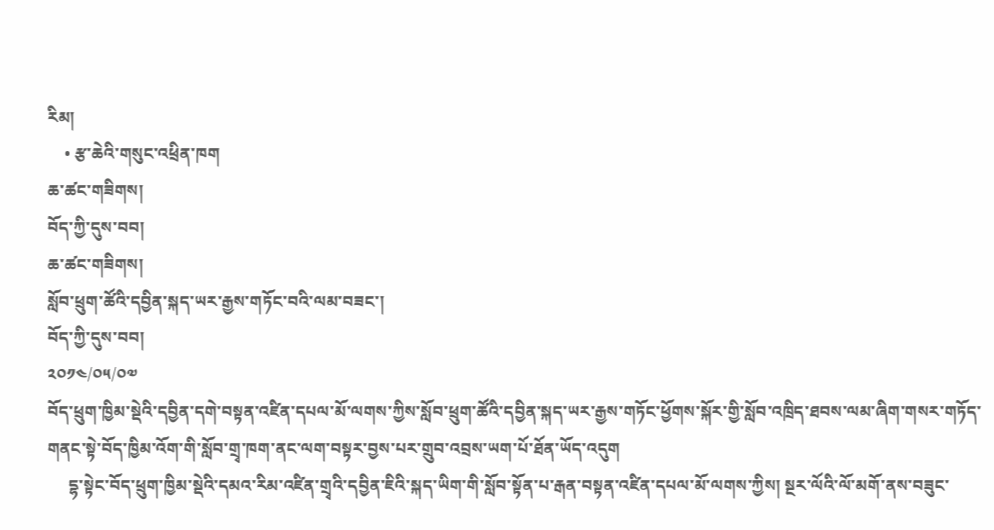རིམ།
    • རྩ་ཆེའི་གསུང་འཕྲིན་ཁག
ཆ་ཚང་གཟིགས།
བོད་ཀྱི་དུས་བབ།
ཆ་ཚང་གཟིགས།
སློབ་ཕྲུག་ཚོའི་དབྱིན་སྐད་ཡར་རྒྱས་གཏོང་བའི་ལམ་བཟང་།
བོད་ཀྱི་དུས་བབ།
༢༠༡༤/༠༥/༠༧
བོད་ཕྲུག་ཁྱིམ་སྡེའི་དབྱིན་དགེ་བསྟན་འཛིན་དཔལ་མོ་ལགས་ཀྱིས་སློབ་ཕྲུག་ཚོའི་དབྱིན་སྐད་ཡར་རྒྱས་གཏོང་ཕྱོགས་སྐོར་གྱི་སློབ་འཁྲིད་ཐབས་ལམ་ཞིག་གསར་གཏོད་གནང་སྟེ་བོད་ཁྱིམ་འོག་གི་སློབ་གྲྭ་ཁག་ནང་ལག་བསྟར་བྱས་པར་གྲུབ་འབྲས་ཡག་པོ་ཐོན་ཡོད་འདུག
     དྷ་སྟེང་བོད་ཕྲུག་ཁྱིམ་སྡེའི་དམའ་རིམ་འཛིན་གྲྭའི་དབྱིན་ཇིའི་སྐད་ཡིག་གི་སློབ་སྟོན་པ་རྒན་བསྟན་འཛིན་དཔལ་མོ་ལགས་ཀྱིས། སྔར་ལོའི་ལོ་མགོ་ནས་བཟུང་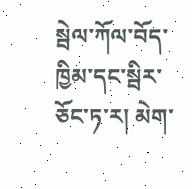སྦེལ་ཀོལ་བོད་ཁྱིམ་དང་སྦིར་ཅོང་ཏ་ར། མེག་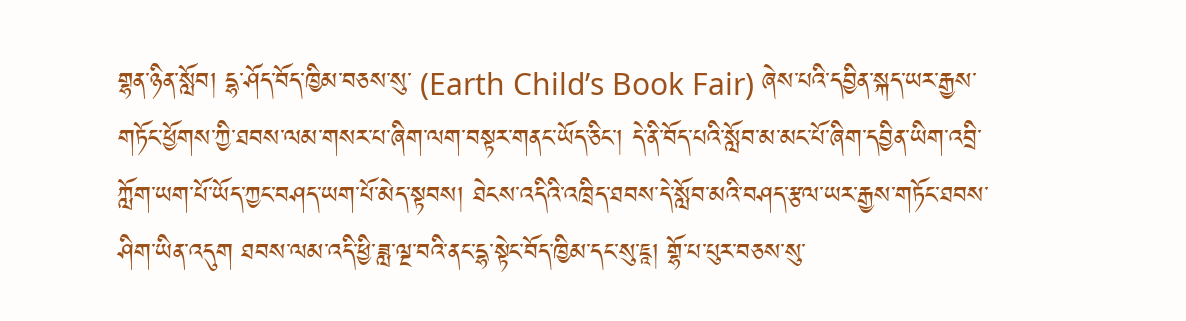གྷན་ཉིན་སློབ། དྷ་ཤོད་བོད་ཁྱིམ་བཅས་སུ་ (Earth Child’s Book Fair) ཞེས་པའི་དབྱིན་སྐད་ཡར་རྒྱས་གཏོང་ཕྱོགས་ཀྱི་ཐབས་ལམ་གསར་པ་ཞིག་ལག་བསྟར་གནང་ཡོད་ཅིང་། དེ་ནི་བོད་པའི་སློབ་མ་མང་པོ་ཞིག་དབྱིན་ཡིག་འབྲི་ཀློག་ཡག་པོ་ཡོད་ཀྱང་བཤད་ཡག་པོ་མེད་སྟབས། ཐེངས་འདིའི་འཁྲིད་ཐབས་དེ་སློབ་མའི་བཤད་རྩལ་ཡར་རྒྱས་གཏོང་ཐབས་ཤིག་ཡིན་འདུག ཐབས་ལམ་འདི་ཕྱི་ཟླ་ལྔ་བའི་ནང་དྷ་སྟེང་བོད་ཁྱིམ་དང་སུ་ཇཱ། གྷོ་པ་པུར་བཅས་སུ་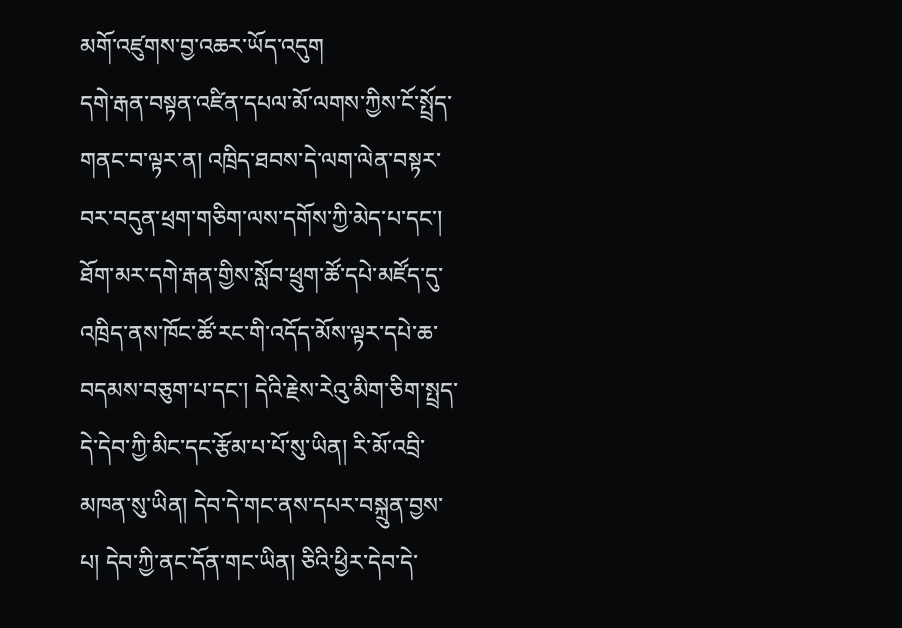མགོ་འཛུགས་བྱ་འཆར་ཡོད་འདུག
དགེ་རྒན་བསྟན་འཛིན་དཔལ་མོ་ལགས་ཀྱིས་ངོ་སྤྲོད་གནང་བ་ལྟར་ན། འཁྲིད་ཐབས་དེ་ལག་ལེན་བསྟར་བར་བདུན་ཕྲག་གཅིག་ལས་དགོས་ཀྱི་མེད་པ་དང་། ཐོག་མར་དགེ་རྒན་གྱིས་སློབ་ཕྲུག་ཚོ་དཔེ་མཛོད་དུ་འཁྲིད་ནས་ཁོང་ཚོ་རང་གི་འདོད་མོས་ལྟར་དཔེ་ཆ་བདམས་བཅུག་པ་དང་། དེའི་རྗེས་རེའུ་མིག་ཅིག་སྤྲད་དེ་དེབ་ཀྱི་མིང་དང་རྩོམ་པ་པོ་སུ་ཡིན། རི་མོ་འབྲི་མཁན་སུ་ཡིན། དེབ་དེ་གང་ནས་དཔར་བསྐྲུན་བྱས་པ། དེབ་ཀྱི་ནང་དོན་གང་ཡིན། ཅིའི་ཕྱིར་དེབ་དེ་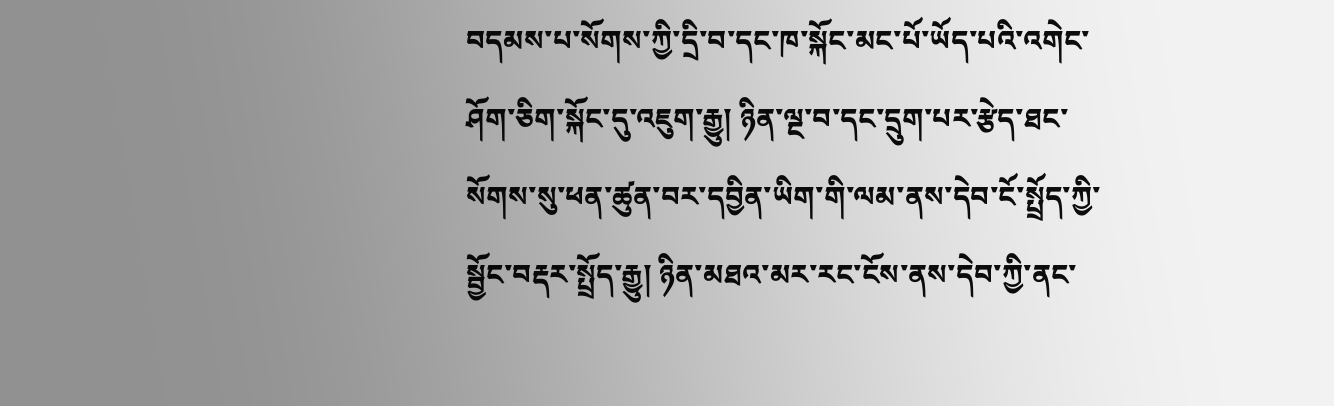བདམས་པ་སོགས་ཀྱི་དྲི་བ་དང་ཁ་སྐོང་མང་པོ་ཡོད་པའི་འགེང་ཤོག་ཅིག་སྐོང་དུ་འཇུག་རྒྱུ། ཉིན་ལྔ་བ་དང་དྲུག་པར་རྩེད་ཐང་སོགས་སུ་ཕན་ཚུན་བར་དབྱིན་ཡིག་གི་ལམ་ནས་དེབ་ངོ་སྤྲོད་ཀྱི་སྦྱོང་བརྡར་སྤྲོད་རྒྱུ། ཉིན་མཐའ་མར་རང་ངོས་ནས་དེབ་ཀྱི་ནང་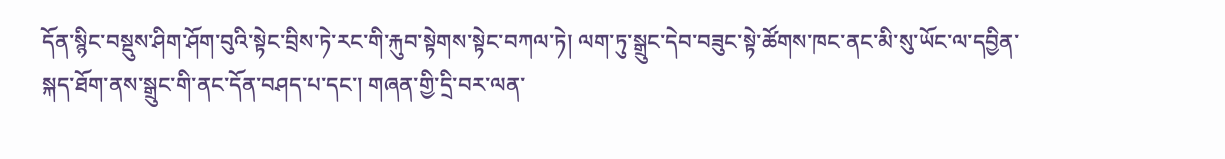དོན་སྙིང་བསྡུས་ཤིག་ཤོག་བུའི་སྟེང་བྲིས་ཏེ་རང་གི་རྐུབ་སྟེགས་སྟེང་བཀལ་ཏེ། ལག་ཏུ་སྒྲུང་དེབ་བཟུང་སྟེ་ཚོགས་ཁང་ནང་མི་སུ་ཡོང་ལ་དབྱིན་སྐད་ཐོག་ནས་སྒྲུང་གི་ནང་དོན་བཤད་པ་དང་། གཞན་གྱི་དྲི་བར་ལན་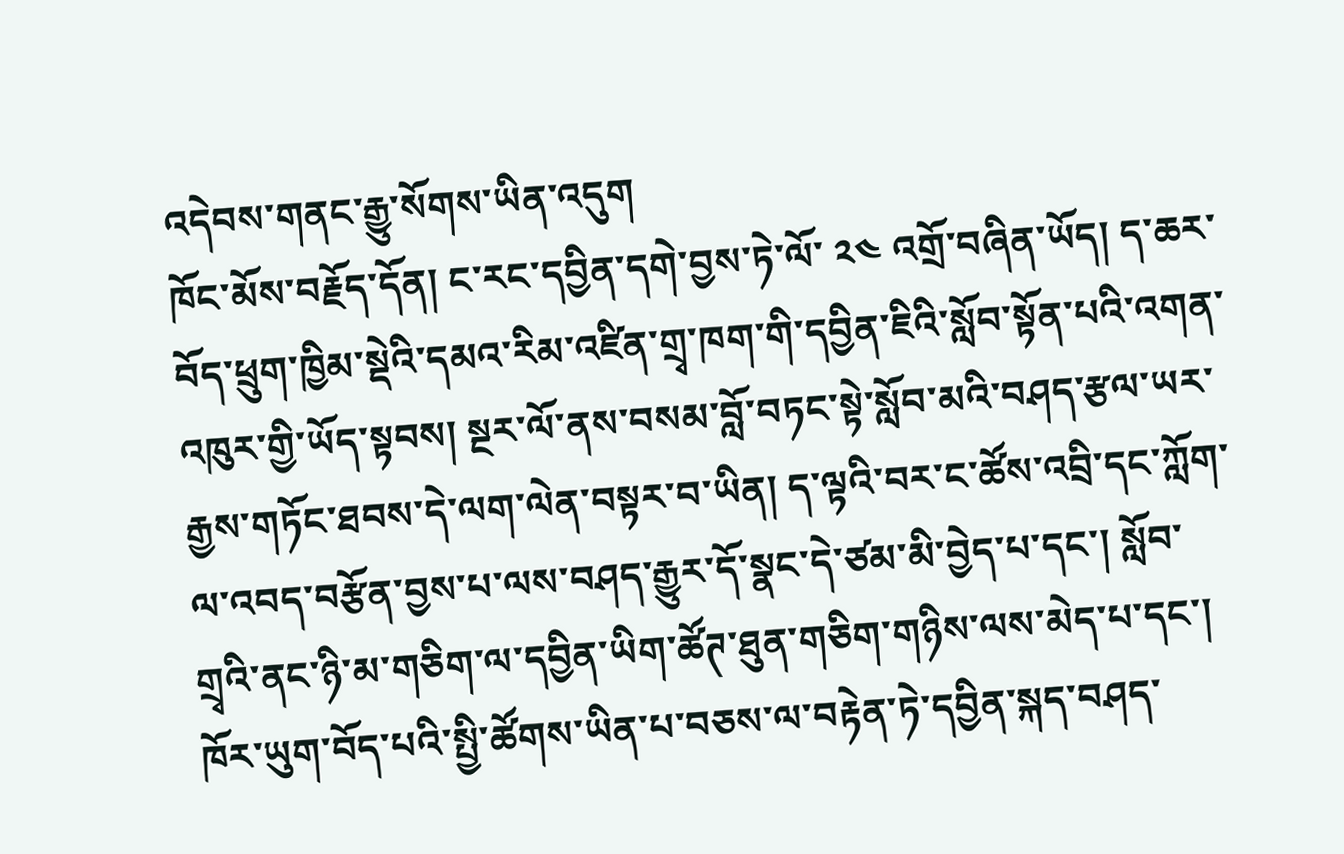འདེབས་གནང་རྒྱུ་སོགས་ཡིན་འདུག
ཁོང་མོས་བརྗོད་དོན། ང་རང་དབྱིན་དགེ་བྱས་ཏེ་ལོ་ ༢༤ འགྲོ་བཞིན་ཡོད། ད་ཆར་བོད་ཕྲུག་ཁྱིམ་སྡེའི་དམའ་རིམ་འཛིན་གྲྭ་ཁག་གི་དབྱིན་ཇིའི་སློབ་སྟོན་པའི་འགན་འཁུར་གྱི་ཡོད་སྟབས། སྔར་ལོ་ནས་བསམ་བློ་བཏང་སྟེ་སློབ་མའི་བཤད་རྩལ་ཡར་རྒྱས་གཏོང་ཐབས་དེ་ལག་ལེན་བསྟར་བ་ཡིན། ད་ལྟའི་བར་ང་ཚོས་འབྲི་དང་ཀློག་ལ་འབད་བརྩོན་བྱས་པ་ལས་བཤད་རྒྱུར་དོ་སྣང་དེ་ཙམ་མི་བྱེད་པ་དང་། སློབ་གྲྭའི་ནང་ཉི་མ་གཅིག་ལ་དབྱིན་ཡིག་ཚོཊ་ཐུན་གཅིག་གཉིས་ལས་མེད་པ་དང་། ཁོར་ཡུག་བོད་པའི་སྤྱི་ཚོགས་ཡིན་པ་བཅས་ལ་བརྟེན་ཏེ་དབྱིན་སྐད་བཤད་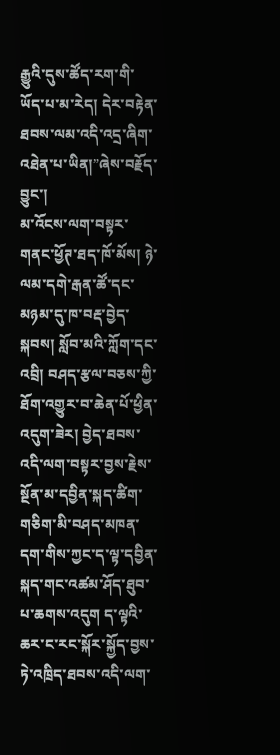རྒྱུའི་དུས་ཚོད་རག་གི་ཡོད་པ་མ་རེད། དེར་བརྟེན་ཐབས་ལམ་འདི་འདྲ་ཞིག་འཐེན་པ་ཡིན།”ཞེས་བརྗོད་བྱུང་།
མ་འོངས་ལག་བསྟར་གནང་ཕྱོཊ་ཐད་ཁོ་མོས། ཉེ་ལམ་དགེ་རྒན་ཚོ་དང་མཉམ་དུ་ཁ་བརྡ་བྱེད་སྐབས། སློབ་མའི་ཀློག་དང་འབྲི། བཤད་རྩལ་བཅས་ཀྱི་ཐོག་འགྱུར་བ་ཆེན་པོ་ཕྱིན་འདུག་ཟེར། བྱེད་ཐབས་འདི་ལག་བསྟར་བྱས་རྗེས་སྔོན་མ་དབྱིན་སྐད་ཚིག་གཅིག་མི་བཤད་མཁན་དག་གིས་ཀྱང་ད་ལྟ་དབྱིན་སྐད་གང་འཚམ་ཤོད་ཐུབ་པ་ཆགས་འདུག ད་ལྟའི་ཆར་ང་རང་སྐོར་སྐྱོད་བྱས་ཏེ་འཁྲིད་ཐབས་འདི་ལག་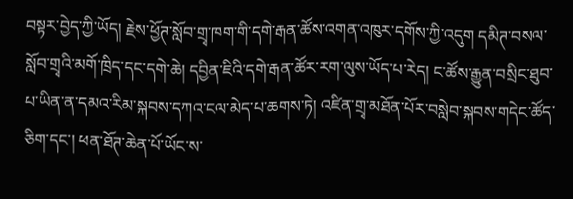བསྟར་བྱེད་ཀྱི་ཡོད། རྗེས་ཕྱོཊ་སློབ་གྲྭ་ཁག་གི་དགེ་རྒན་ཚོས་འགན་འཁུར་དགོས་ཀྱི་འདུག དམིཊ་བསལ་སློབ་གྲྭའི་མགོ་ཁྲིད་དང་དགེ་ཆེ། དབྱིན་ཇིའི་དགེ་རྒན་ཚོར་རག་ལུས་ཡོད་པ་རེད། ང་ཚོས་རྒྱུན་བསྲིང་ཐུབ་པ་ཡིན་ན་དམའ་རིམ་སྐབས་དཀའ་ངལ་མེད་པ་ཆགས་ཏེ། འཛིན་གྲྭ་མཐོན་པོར་བསླེབ་སྐབས་གདེང་ཚོད་ཅིག་དང་། ཕན་ཐོཊ་ཆེན་པོ་ཡོང་ས་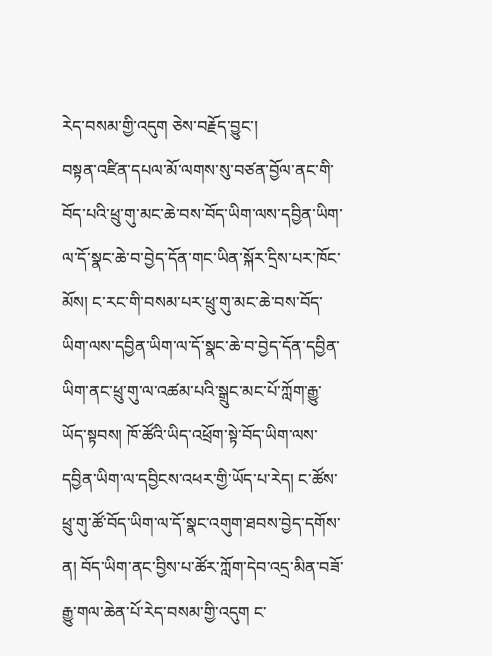རེད་བསམ་གྱི་འདུག ཅེས་བརྗོད་བྱུང་།
བསྟན་འཛིན་དཔལ་མོ་ལགས་སུ་བཙན་བྱོལ་ནང་གི་བོད་པའི་ཕྲུ་གུ་མང་ཆེ་བས་བོད་ཡིག་ལས་དབྱིན་ཡིག་ལ་དོ་སྣང་ཆེ་བ་བྱེད་དོན་གང་ཡིན་སྐོར་དྲིས་པར་ཁོང་མོས། ང་རང་གི་བསམ་པར་ཕྲུ་གུ་མང་ཆེ་བས་བོད་ཡིག་ལས་དབྱིན་ཡིག་ལ་དོ་སྣང་ཆེ་བ་བྱེད་དོན་དབྱིན་ཡིག་ནང་ཕྲུ་གུ་ལ་འཚམ་པའི་སྒྲུང་མང་པོ་ཀློག་རྒྱུ་ཡོད་སྟབས། ཁོ་ཚོའི་ཡིད་འཕྲོག་སྟེ་བོད་ཡིག་ལས་དབྱིན་ཡིག་ལ་དབྱིངས་འཕར་གྱི་ཡོད་པ་རེད། ང་ཚོས་ཕྲུ་གུ་ཚོ་བོད་ཡིག་ལ་དོ་སྣང་འགུག་ཐབས་བྱེད་དགོས་ན། བོད་ཡིག་ནང་བྱིས་པ་ཚོར་ཀློག་དེབ་འདྲ་མིན་བཟོ་རྒྱུ་གལ་ཆེན་པོ་རེད་བསམ་གྱི་འདུག ང་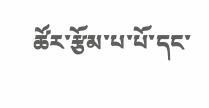ཚོར་རྩོམ་པ་པོ་དང་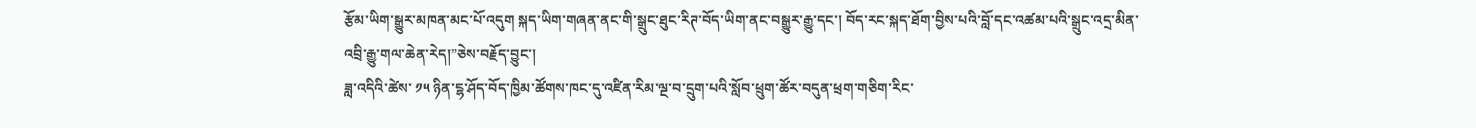རྩོམ་ཡིག་སྒྱུར་མཁན་མང་པོ་འདུག སྐད་ཡིག་གཞན་ནང་གི་སྒྲུང་ཐུང་རིཊ་བོད་ཡིག་ནང་བསྒྱུར་རྒྱུ་དང་། བོད་རང་སྐད་ཐོག་བྱིས་པའི་བློ་དང་འཚམ་པའི་སྒྲུང་འདྲ་མིན་འབྲི་རྒྱུ་གལ་ཆེན་རེད།”ཅེས་བརྗོད་བྱུང་།
ཟླ་འདིའི་ཚེས་ ༡༥ ཉིན་ངྷ་ཤོད་བོད་ཁྱིམ་ཚོགས་ཁང་དུ་འཛིན་རིམ་ལྔ་བ་དྲུག་པའི་སློབ་ཕྲུག་ཚོར་བདུན་ཕྲག་གཅིག་རིང་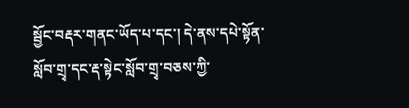སྦྱོང་བརྡར་གནང་ཡོད་པ་དང་། དེ་ནས་དཔེ་སྟོན་སློབ་གྲྭ་དང་རྡ་སྟེང་སློབ་གྲྭ་བཅས་ཀྱི་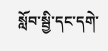སློབ་སྦྱི་དང་དགེ་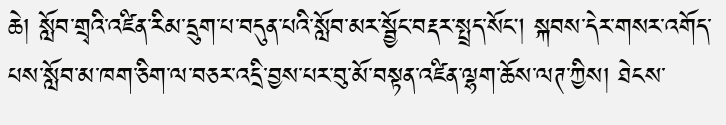ཆེ། སློབ་གྲྭའི་འཛིན་རིམ་དྲུག་པ་བདུན་པའི་སློབ་མར་སྦྱོང་བརྡར་སྤྲད་སོང། སྐབས་དེར་གསར་འགོད་པས་སློབ་མ་ཁག་ཅིག་ལ་བཅར་འདྲི་བྱས་པར་བུ་མོ་བསྟན་འཛིན་ལྷག་ཆོས་ལཊ་ཀྱིས། ཐེངས་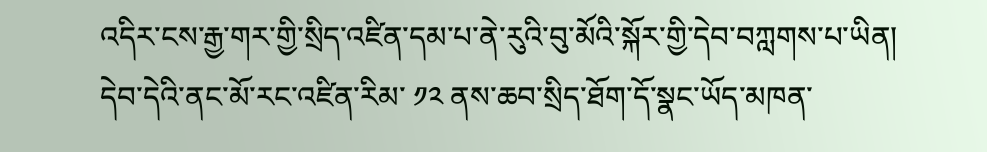འདིར་ངས་རྒྱ་གར་གྱི་སྲིད་འཛིན་དམ་པ་ནེ་རུའི་བུ་མོའི་སྐོར་གྱི་དེབ་བཀླགས་པ་ཡིན། དེབ་དེའི་ནང་མོ་རང་འཛིན་རིམ་ ༡༢ ནས་ཆབ་སྲིད་ཐོག་དོ་སྣང་ཡོད་མཁན་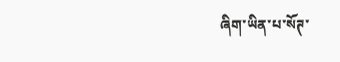ཞིག་ཡིན་པ་སོཊ་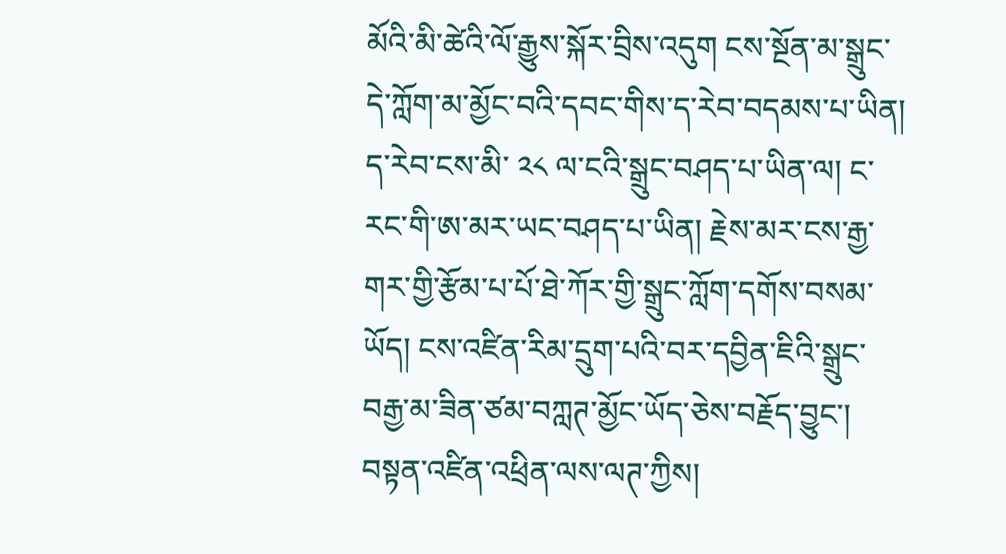མོའི་མི་ཚེའི་ལོ་རྒྱུས་སྐོར་བྲིས་འདུག ངས་སྔོན་མ་སྒྲུང་དེ་ཀློག་མ་མྱོང་བའི་དབང་གིས་ད་རེབ་བདམས་པ་ཡིན། ད་རེབ་ངས་མི་ ༢༨ ལ་ངའི་སྒྲུང་བཤད་པ་ཡིན་ལ། ང་རང་གི་ཨ་མར་ཡང་བཤད་པ་ཡིན། རྗེས་མར་ངས་རྒྱ་གར་གྱི་རྩོམ་པ་པོ་ཐེ་ཀོར་གྱི་སྒྲུང་ཀློག་དགོས་བསམ་ཡོད། ངས་འཛིན་རིམ་དྲུག་པའི་བར་དབྱིན་ཇིའི་སྒྲུང་བརྒྱ་མ་ཟིན་ཙམ་བཀླཊ་མྱོང་ཡོད་ཅེས་བརྗོད་བྱུང་།
བསྟན་འཛིན་འཕྲིན་ལས་ལཊ་ཀྱིས།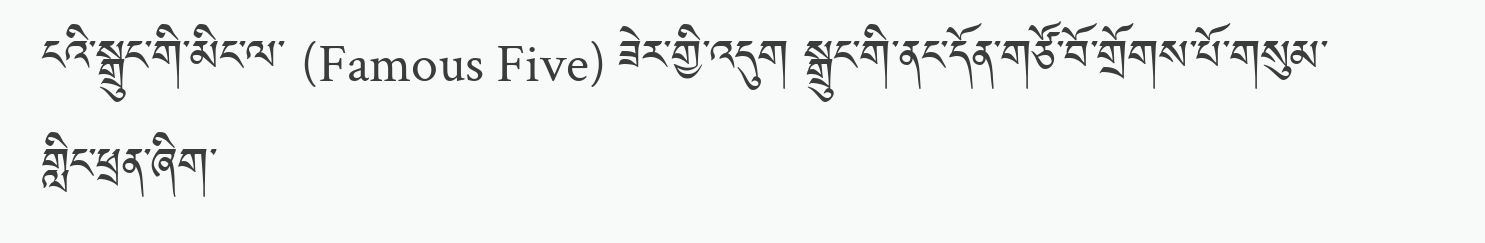ངའི་སྒྲུང་གི་མིང་ལ་ (Famous Five) ཟེར་གྱི་འདུག སྒྲུང་གི་ནང་དོན་གཙོ་བོ་གྲོགས་པོ་གསུམ་གླིང་ཕྲན་ཞིག་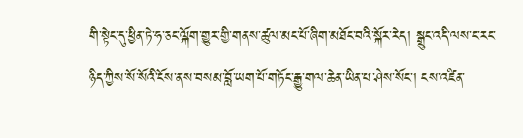གི་སྟེང་དུ་ཕྱིན་ཏེ་ཧ་ཅང་ལྐོག་གྱུར་གྱི་གནས་ཚུལ་མང་པོ་ཞིག་མཐོང་བའི་སྐོར་རེད། སྒྲུང་འདི་ལས་ང་རང་ཉིད་ཀྱིས་སོ་སོའི་ངོས་ནས་བསམ་བློ་ཡག་པོ་གཏོང་རྒྱུ་གལ་ཆེན་ཡིན་པ་ཤེས་སོང་། ངས་འཛིན་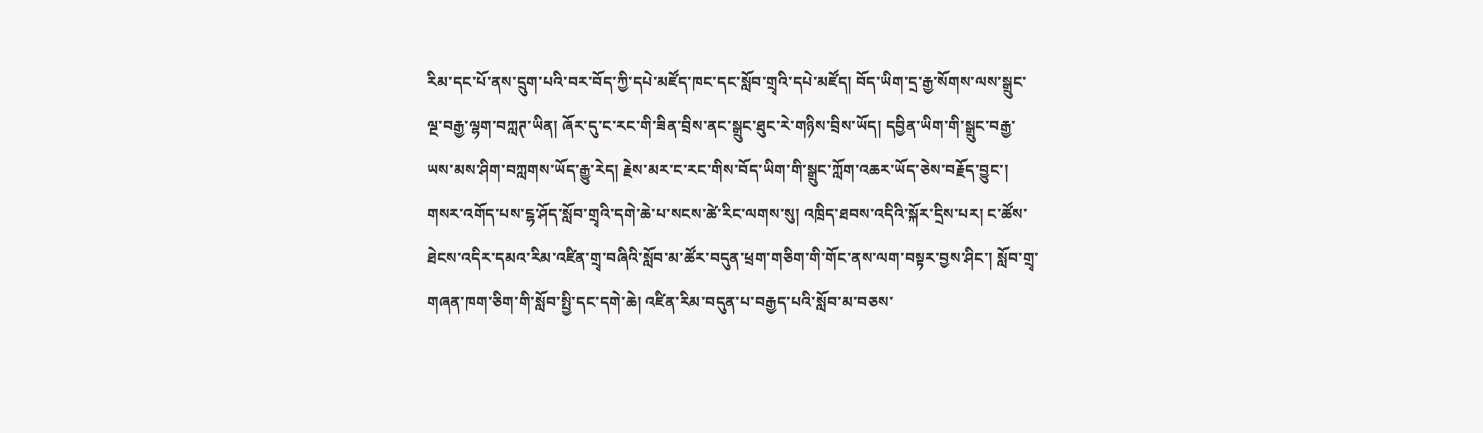རིམ་དང་པོ་ནས་དྲུག་པའི་བར་བོད་ཀྱི་དཔེ་མཛོད་ཁང་དང་སློབ་གྲྭའི་དཔེ་མཛོད། བོད་ཡིག་དྲ་རྒྱ་སོགས་ལས་སྒྲུང་ལྔ་བརྒྱ་ལྷག་བཀླཊ་ཡིན། ཞོར་དུ་ང་རང་གི་ཟིན་བྲིས་ནང་སྒྲུང་ཐུང་རེ་གཉིས་བྲིས་ཡོད། དབྱིན་ཡིག་གི་སྒྲུང་བརྒྱ་ཡས་མས་ཤིག་བཀླགས་ཡོད་རྒྱུ་རེད། རྗེས་མར་ང་རང་གིས་བོད་ཡིག་གི་སྒྲུང་ཀློག་འཆར་ཡོད་ཅེས་བརྗོད་བྱུང་།
གསར་འགོད་པས་ངྷ་ཤོད་སློབ་གྲྭའི་དགེ་ཆེ་པ་སངས་ཚེ་རིང་ལགས་སུ། འཁྲིད་ཐབས་འདིའི་སྐོར་དྲིས་པར། ང་ཚོས་ཐེངས་འདིར་དམའ་རིམ་འཛིན་གྲྭ་བཞིའི་སློབ་མ་ཚོར་བདུན་ཕྲག་གཅིག་གི་གོང་ནས་ལག་བསྟར་བྱས་ཤིང་། སློབ་གྲྭ་གཞན་ཁག་ཅིག་གི་སློབ་སྤྱི་དང་དགེ་ཆེ། འཛིན་རིམ་བདུན་པ་བརྒྱད་པའི་སློབ་མ་བཅས་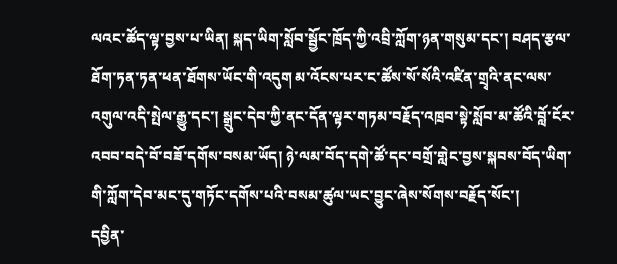ལའང་ཚོད་ལྟ་བྱས་པ་ཡིན། སྐད་ཡིག་སློབ་སྦྱོང་ཁྲོད་ཀྱི་འབྲི་ཀློག་ཉན་གསུམ་དང་། བཤད་རྩལ་ཐོག་ཏན་ཏན་ཕན་ཐོགས་ཡོང་གི་འདུག མ་འོངས་པར་ང་ཚོས་སོ་སོའི་འཛིན་གྲྭའི་ནང་ལས་འགུལ་འདི་སྤེལ་རྒྱུ་དང་། སྒྲུང་དེབ་ཀྱི་ནང་དོན་ལྟར་གཏམ་བརྗོད་འཁྲབ་སྟེ་སློབ་མ་ཚོའི་བློ་ངོར་འབབ་བདེ་བོ་བཟོ་དགོས་བསམ་ཡོད། ཉེ་ལམ་བོད་དགེ་ཚོ་དང་བགྲོ་གླེང་བྱས་སྐབས་བོད་ཡིག་གི་ཀློག་དེབ་མང་དུ་གཏོང་དགོས་པའི་བསམ་ཚུལ་ཡང་བྱུང་ཞེས་སོགས་བརྗོད་སོང་།
དབྱིན་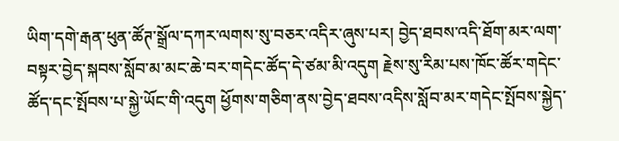ཡིག་དགེ་རྒན་ཕུན་ཚོཊ་སྒྲོལ་དཀར་ལགས་སུ་བཅར་འདིར་ཞུས་པར། བྱེད་ཐབས་འདི་ཐོག་མར་ལག་བསྟར་བྱེད་སྐབས་སློབ་མ་མང་ཆེ་བར་གདེང་ཚོད་དེ་ཙམ་མི་འདུག རྗེས་སུ་རིམ་པས་ཁོང་ཚོར་གདེང་ཚོད་དང་སྤོབས་པ་སྐྱེ་ཡོང་གི་འདུག ཕྱོགས་གཅིག་ནས་བྱེད་ཐབས་འདིས་སློབ་མར་གདེང་སྤོབས་སྐྱེད་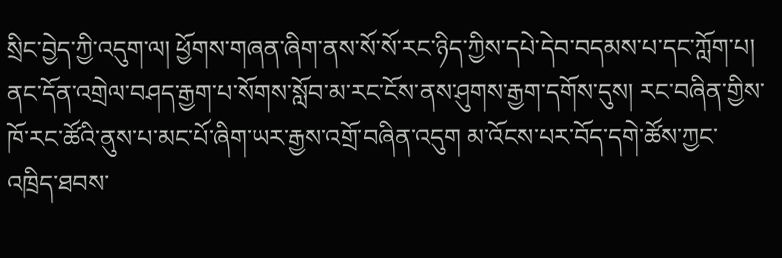སྲིང་བྱེད་ཀྱི་འདུག་ལ། ཕྱོགས་གཞན་ཞིག་ནས་སོ་སོ་རང་ཉིད་ཀྱིས་དཔེ་དེབ་བདམས་པ་དང་ཀློག་པ། ནང་དོན་འགྲེལ་བཤད་རྒྱག་པ་སོགས་སློབ་མ་རང་ངོས་ནས་ཤུགས་རྒྱག་དགོས་དུས། རང་བཞིན་གྱིས་ཁོ་རང་ཚོའི་ནུས་པ་མང་པོ་ཞིག་ཡར་རྒྱས་འགྲོ་བཞིན་འདུག མ་འོངས་པར་བོད་དགེ་ཚོས་ཀྱང་འཁྲིད་ཐབས་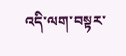འདི་ལག་བསྟར་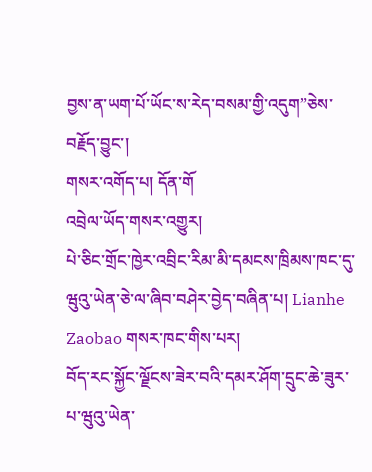བྱས་ན་ཡག་པོ་ཡོང་ས་རེད་བསམ་གྱི་འདུག”ཅེས་བརྗོད་བྱུང་།
གསར་འགོད་པ། དོན་གོ
འབྲེལ་ཡོད་གསར་འགྱུར།
པེ་ཅིང་གྲོང་ཁྱེར་འབྲིང་རིམ་མི་དམངས་ཁྲིམས་ཁང་དུ་ཝུའུ་ཡེན་ཅེ་ལ་ཞིབ་བཤེར་བྱེད་བཞིན་པ། Lianhe Zaobao གསར་ཁང་གིས་པར།
བོད་རང་སྐྱོང་ལྗོངས་ཟེར་བའི་དམར་ཤོག་དྲུང་ཆེ་ཟུར་པ་ཝུའུ་ཡེན་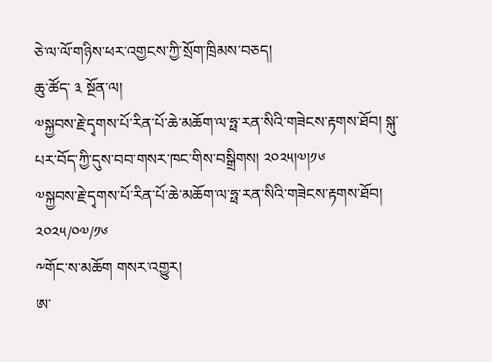ཅེ་ལ་ལོ་གཉིས་ཕར་འགྱངས་ཀྱི་སྲོག་ཁྲིམས་བཅད།
ཆུ་ཚོད་ ༣ སྔོན་ལ།
༧སྐྱབས་རྗེ་དྭགས་པོ་རིན་པོ་ཆེ་མཆོག་ལ་ཧྥ་རན་སིའི་གཟེངས་རྟགས་ཐོབ། སྐུ་པར་བོད་ཀྱི་དུས་བབ་གསར་ཁང་གིས་བསྒྲིགས། ༢༠༢༥།༧།༡༦
༧སྐྱབས་རྗེ་དྭགས་པོ་རིན་པོ་ཆེ་མཆོག་ལ་ཧྥ་རན་སིའི་གཟེངས་རྟགས་ཐོབ།
༢༠༢༥/༠༧/༡༦
༸གོང་ས་མཆོག གསར་འགྱུར།
ཨ་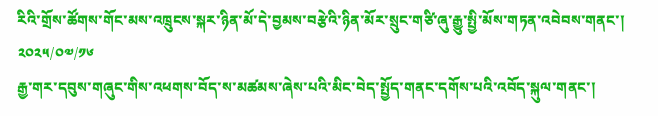རིའི་གྲོས་ཚོགས་གོང་མས་འཁྲུངས་སྐར་ཉིན་མོ་དེ་བྱམས་བརྩེའི་ཉིན་མོར་སྲུང་གཙི་ཞུ་རྒྱུ་སྤྱི་མོས་གཏན་འབེབས་གནང་།
༢༠༢༥/༠༧/༡༦
རྒྱ་གར་དབུས་གཞུང་གིས་འཕགས་བོད་ས་མཚམས་ཞེས་པའི་མིང་བེད་སྤྱོད་གནང་དགོས་པའི་འབོད་སྐུལ་གནང་།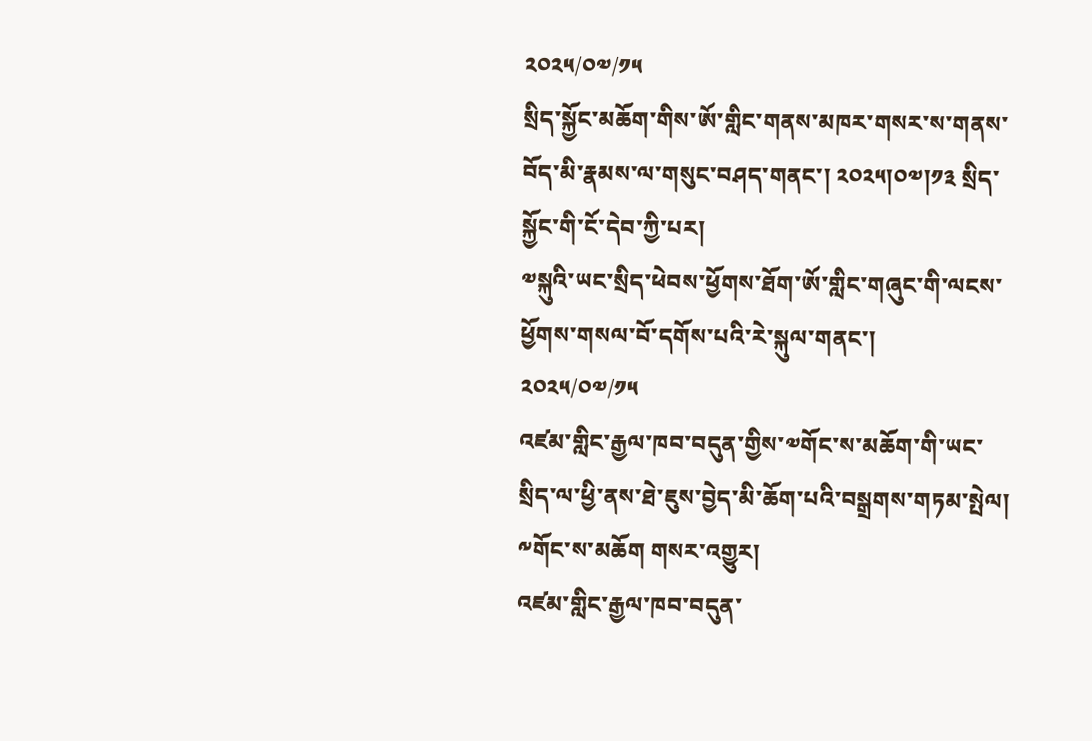༢༠༢༥/༠༧/༡༥
སྲིད་སྐྱོང་མཆོག་གིས་ཨོ་གླིང་གནས་མཁར་གསར་ས་གནས་བོད་མི་རྣམས་ལ་གསུང་བཤད་གནང་། ༢༠༢༥།༠༧།༡༣ སྲིད་སྐྱོང་གི་ངོ་དེབ་ཀྱི་པར།
༧སྐུའི་ཡང་སྲིད་ཕེབས་ཕྱོགས་ཐོག་ཨོ་གླིང་གཞུང་གི་ལངས་ཕྱོགས་གསལ་བོ་དགོས་པའི་རེ་སྐུལ་གནང་།
༢༠༢༥/༠༧/༡༥
འཛམ་གླིང་རྒྱལ་ཁབ་བདུན་གྱིས་༧གོང་ས་མཆོག་གི་ཡང་སྲིད་ལ་ཕྱི་ནས་ཐེ་ཇུས་བྱེད་མི་ཆོག་པའི་བསྒྲགས་གཏམ་སྤེལ།
༸གོང་ས་མཆོག གསར་འགྱུར།
འཛམ་གླིང་རྒྱལ་ཁབ་བདུན་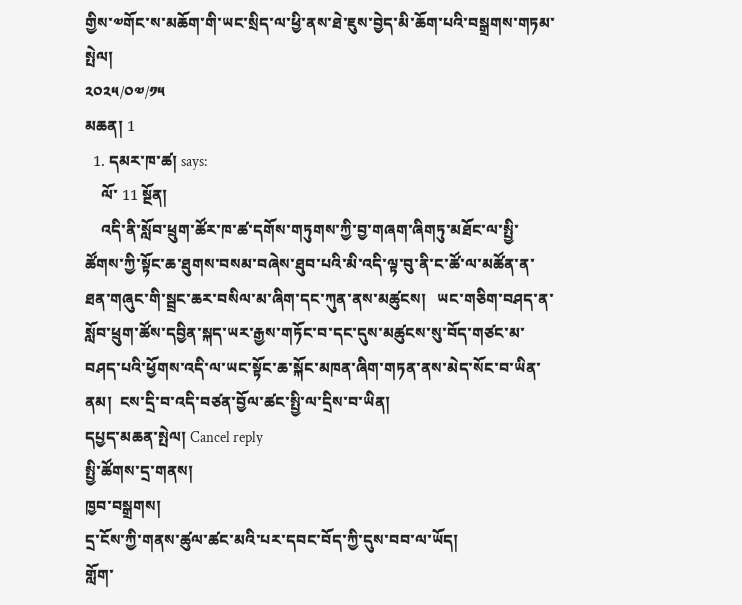གྱིས་༧གོང་ས་མཆོག་གི་ཡང་སྲིད་ལ་ཕྱི་ནས་ཐེ་ཇུས་བྱེད་མི་ཆོག་པའི་བསྒྲགས་གཏམ་སྤེལ།
༢༠༢༥/༠༧/༡༥
མཆན། 1
  1. དམར་ཁ་ཚ། says:
    ལོ་ 11 སྔོན།
    འདི་ནི་སློབ་ཕྲུག་ཚོར་ཁ་ཚ་དགོས་གཏུགས་ཀྱི་བྱ་གཞག་ཞིགཏུ་མཐོང་ལ་སྤྱི་ཚོགས་ཀྱི་སྟོང་ཆ་ཐུགས་བསམ་བཞེས་ཐུབ་པའི་མི་འདི་ལྟ་བུ་ནི་ང་ཚོ་ལ་མཚོན་ན་ཐན་གཞུང་གི་སྦྲང་ཆར་བསིལ་མ་ཞིག་དང་ཀུན་ནས་མཚུངས།   ཡང་གཅིག་བཤད་ན་སློབ་ཕྲུག་ཚོས་དབྱིན་སྐད་ཡར་རྒྱས་གཏོང་བ་དང་དུས་མཚུངས་སུ་བོད་གཙང་མ་བཤད་པའི་ཕྱོགས་འདི་ལ་ཡང་སྟོང་ཆ་སྐོང་མཁན་ཞིག་གཏན་ནས་མེད་སོང་བ་ཡིན་ནམ།  ངས་དྲི་བ་འདི་བཙན་བྱོལ་ཚང་སྤྱི་ལ་དྲིས་བ་ཡིན།
དཔྱད་མཆན་སྤེལ། Cancel reply
སྤྱི་ཚོགས་དྲ་གནས།
ཁྱབ་བསྒྲགས།
དྲ་ངོས་ཀྱི་གནས་ཚུལ་ཚང་མའི་པར་དབང་བོད་ཀྱི་དུས་བབ་ལ་ཡོད།
གློག་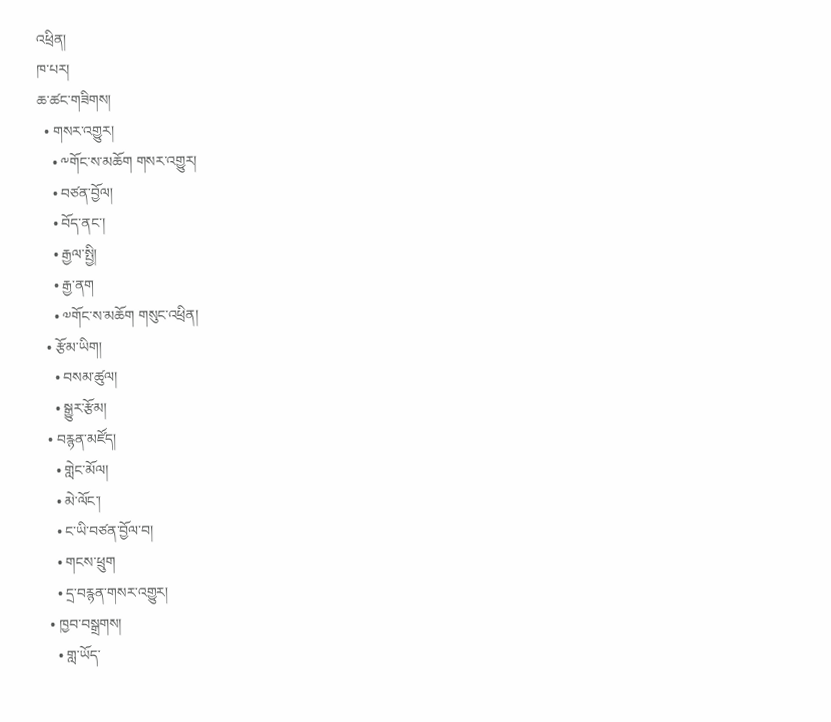འཕྲིན།
ཁ་པར།
ཆ་ཚང་གཟིགས།
  • གསར་འགྱུར།
    • ༸གོང་ས་མཆོག གསར་འགྱུར།
    • བཙན་བྱོལ།
    • བོད་ནང་།
    • རྒྱལ་སྤྱི།
    • རྒྱ་ནག
    • ༧གོང་ས་མཆོག གསུང་འཕྲིན།
  • རྩོམ་ཡིག།
    • བསམ་ཚུལ།
    • སྒྱུར་རྩོམ།
  • བརྙན་མཛོད།
    • གླེང་མོལ།
    • མེ་ལོང་།
    • ང་ཡི་བཙན་བྱོལ་བ།
    • གངས་ཕྲུག
    • དྲ་བརྙན་གསར་འགྱུར།
  • ཁྱབ་བསྒྲགས།
    • གླ་ཡོད་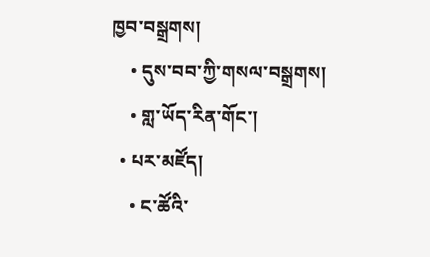ཁྱབ་བསྒྲགས།
    • དུས་བབ་ཀྱི་གསལ་བསྒྲགས།
    • གླ་ཡོད་རིན་གོང་།
  • པར་མཛོད།
    • ང་ཚོའི་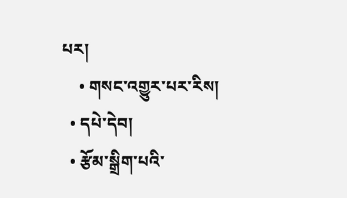པར།
    • གསང་འགྱུར་པར་རིས།
  • དཔེ་དེབ།
  • རྩོམ་སྒྲིག་པའི་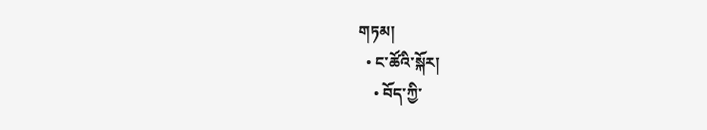གཏམ།
  • ང་ཚོའི་སྐོར།
    • བོད་ཀྱི་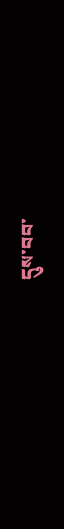དུས་བབ་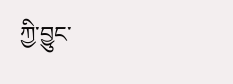ཀྱི་བྱུང་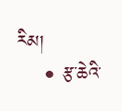རིམ།
    • རྩ་ཆེའི་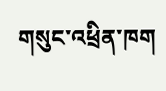གསུང་འཕྲིན་ཁག